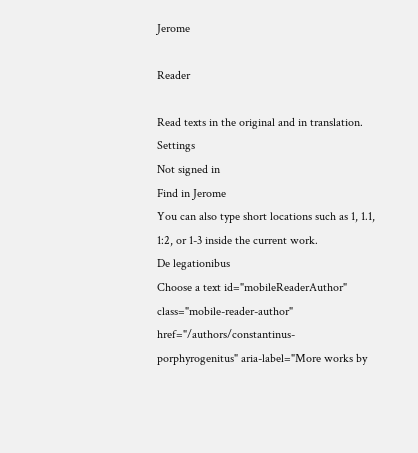Jerome

Reader

Read texts in the original and in translation.
Settings
Not signed in
Find in Jerome
You can also type short locations such as 1, 1.1, 1:2, or 1-3 inside the current work.
De legationibus
Choose a text id="mobileReaderAuthor" class="mobile-reader-author" href="/authors/constantinus-porphyrogenitus" aria-label="More works by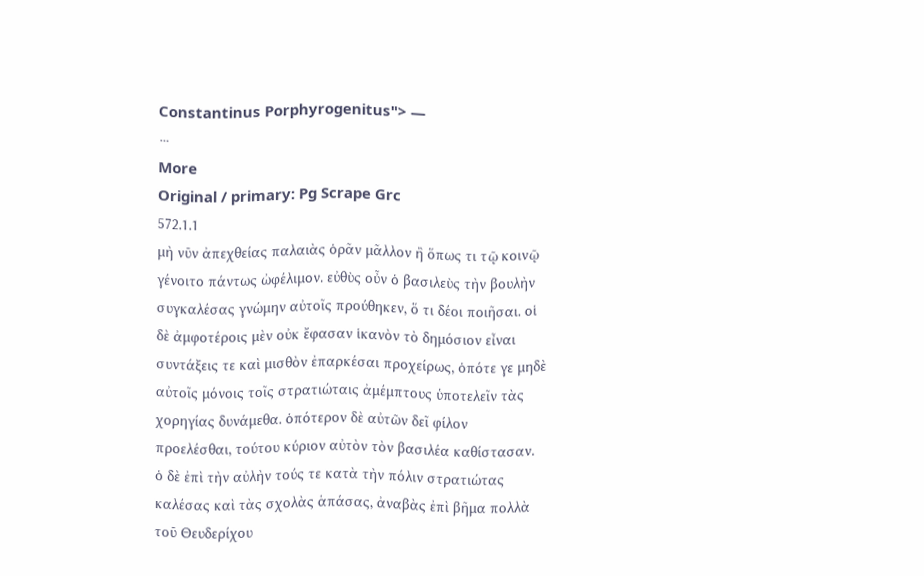Constantinus Porphyrogenitus"> —
⋯
More
Original / primary: Pg Scrape Grc
572.1.1
μὴ νῦν ἀπεχθείας παλαιὰς ὁρᾶν μᾶλλον ἢ ὅπως τι τῷ κοινῷ γένοιτο πάντως ὠφέλιμον. εὐθὺς οὖν ὁ βασιλεὺς τὴν βουλὴν συγκαλέσας γνώμην αὐτοῖς προύθηκεν, ὅ τι δέοι ποιῆσαι. οἱ δὲ ἀμφοτέροις μὲν οὐκ ἔφασαν ἱκανὸν τὸ δημόσιον εἶναι συντάξεις τε καὶ μισθὸν ἐπαρκέσαι προχείρως, ὁπότε γε μηδὲ αὐτοῖς μόνοις τοῖς στρατιώταις ἀμέμπτους ὑποτελεῖν τὰς χορηγίας δυνάμεθα. ὁπότερον δὲ αὐτῶν δεῖ φίλον προελέσθαι, τούτου κύριον αὐτὸν τὸν βασιλέα καθίστασαν. ὁ δὲ ἐπὶ τὴν αὐλὴν τούς τε κατὰ τὴν πόλιν στρατιώτας καλέσας καὶ τὰς σχολὰς ἁπάσας, ἀναβὰς ἐπὶ βῆμα πολλὰ τοῦ Θευδερίχου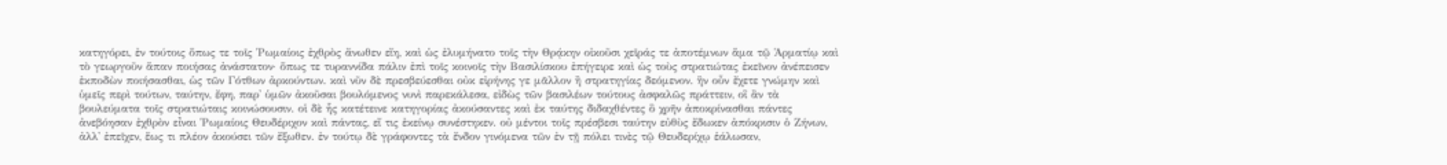κατηγόρει, ἐν τούτοις ὅπως τε τοῖς Ῥωμαίοις ἐχθρὸς ἄνωθεν εἴη, καὶ ὡς ἐλυμήνατο τοῖς τὴν Θρᾴκην οἰκοῦσι χεῖράς τε ἀποτέμνων ἅμα τῷ Ἁρματίῳ καὶ τὸ γεωργοῦν ἅπαν ποιήσας ἀνάστατον· ὅπως τε τυραννίδα πάλιν ἐπὶ τοῖς κοινοῖς τὴν Βασιλίσκου ἐπήγειρε καὶ ὡς τοὺς στρατιώτας ἐκεῖνον ἀνέπεισεν ἐκποδὼν ποιήσασθαι, ὡς τῶν Γότθων ἀρκούντων. καὶ νῦν δὲ πρεσβεύεσθαι οὐκ εἰρήνης γε μᾶλλον ἢ στρατηγίας δεόμενον. ἣν οὖν ἔχετε γνώμην καὶ ὑμεῖς περὶ τούτων, ταύτην, ἔφη, παρ' ὑμῶν ἀκοῦσαι βουλόμενος νυνὶ παρεκάλεσα, εἰδὼς τῶν βασιλέων τούτους ἀσφαλῶς πράττειν, οἳ ἂν τὰ βουλεύματα τοῖς στρατιώταις κοινώσουσιν. οἱ δὲ ἧς κατέτεινε κατηγορίας ἀκούσαντες καὶ ἐκ ταύτης διδαχθέντες ὃ χρῆν ἀποκρίνασθαι πάντες ἀνεβόησαν ἐχθρὸν εἶναι Ῥωμαίοις Θευδέριχον καὶ πάντας, εἴ τις ἐκείνῳ συνέστηκεν. οὐ μέντοι τοῖς πρέσβεσι ταύτην εὐθὺς ἔδωκεν ἀπόκρισιν ὁ Ζήνων, ἀλλ' ἐπεῖχεν, ἕως τι πλέον ἀκούσει τῶν ἔξωθεν. ἐν τούτῳ δὲ γράφοντες τὰ ἔνδον γινόμενα τῶν ἐν τῇ πόλει τινὲς τῷ Θευδερίχῳ ἑάλωσαν,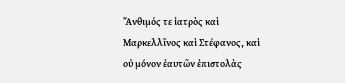Ἄνθιμός τε ἰατρὸς καὶ Μαρκελλῖνος καὶ Στέφανος, καὶ οὐ μόνον ἑαυτῶν ἐπιστολὰς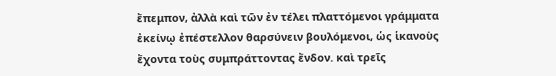ἔπεμπον, ἀλλὰ καὶ τῶν ἐν τέλει πλαττόμενοι γράμματα ἐκείνῳ ἐπέστελλον θαρσύνειν βουλόμενοι, ὡς ἱκανοὺς ἔχοντα τοὺς συμπράττοντας ἔνδον. καὶ τρεῖς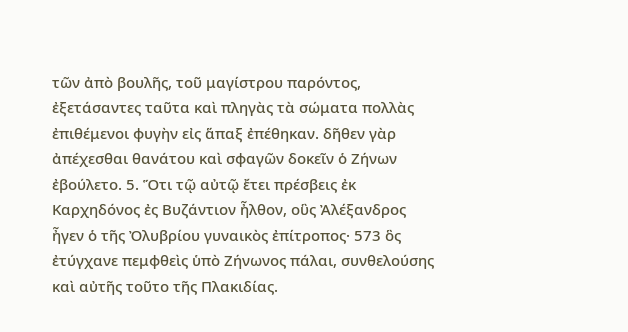τῶν ἀπὸ βουλῆς, τοῦ μαγίστρου παρόντος, ἐξετάσαντες ταῦτα καὶ πληγὰς τὰ σώματα πολλὰς ἐπιθέμενοι φυγὴν εἰς ἅπαξ ἐπέθηκαν. δῆθεν γὰρ ἀπέχεσθαι θανάτου καὶ σφαγῶν δοκεῖν ὁ Ζήνων ἐβούλετο. 5. Ὅτι τῷ αὐτῷ ἔτει πρέσβεις ἐκ Καρχηδόνος ἐς Βυζάντιον ἦλθον, οὓς Ἀλέξανδρος ἦγεν ὁ τῆς Ὀλυβρίου γυναικὸς ἐπίτροπος· 573 ὃς ἐτύγχανε πεμφθεὶς ὑπὸ Ζήνωνος πάλαι, συνθελούσης καὶ αὐτῆς τοῦτο τῆς Πλακιδίας.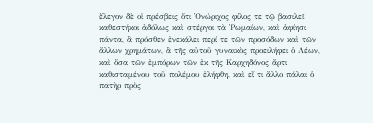ἔλεγον δὲ οἱ πρέσβεις ὅτι Ὀνώριχος φίλος τε τῷ βασιλεῖ καθεστήκοι ἀδόλως καὶ στέργοι τὰ Ῥωμαίων, καὶ ἀφίησι πάντα, ἃ πρόσθεν ἐνεκάλει περί τε τῶν προσόδων καὶ τῶν ἄλλων χρημάτων, ἃ τῆς αὐτοῦ γυναικὸς προειλήφει ὁ Λέων, καὶ ὅσα τῶν ἐμπόρων τῶν ἐκ τῆς Καρχηδόνος ἄρτι καθισταμένου τοῦ πολέμου ἐλήφθη, καὶ εἴ τι ἄλλο πάλαι ὁ πατὴρ πρὸς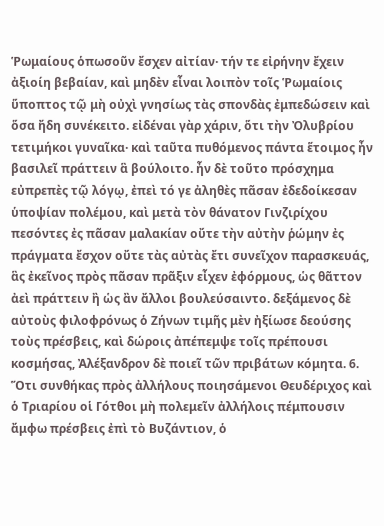Ῥωμαίους ὁπωσοῦν ἔσχεν αἰτίαν· τήν τε εἰρήνην ἔχειν ἀξιοίη βεβαίαν, καὶ μηδὲν εἶναι λοιπὸν τοῖς Ῥωμαίοις ὕποπτος τῷ μὴ οὐχὶ γνησίως τὰς σπονδὰς ἐμπεδώσειν καὶ ὅσα ἤδη συνέκειτο. εἰδέναι γὰρ χάριν, ὅτι τὴν Ὀλυβρίου τετιμήκοι γυναῖκα· καὶ ταῦτα πυθόμενος πάντα ἕτοιμος ἦν βασιλεῖ πράττειν ἃ βούλοιτο. ἦν δὲ τοῦτο πρόσχημα εὐπρεπὲς τῷ λόγῳ, ἐπεὶ τό γε ἀληθὲς πᾶσαν ἐδεδοίκεσαν ὑποψίαν πολέμου, καὶ μετὰ τὸν θάνατον Γινζιρίχου πεσόντες ἐς πᾶσαν μαλακίαν οὔτε τὴν αὐτὴν ῥώμην ἐς πράγματα ἔσχον οὔτε τὰς αὐτὰς ἔτι συνεῖχον παρασκευάς, ἃς ἐκεῖνος πρὸς πᾶσαν πρᾶξιν εἶχεν ἐφόρμους, ὡς θᾶττον ἀεὶ πράττειν ἢ ὡς ἂν ἄλλοι βουλεύσαιντο. δεξάμενος δὲ αὐτοὺς φιλοφρόνως ὁ Ζήνων τιμῆς μὲν ἠξίωσε δεούσης τοὺς πρέσβεις, καὶ δώροις ἀπέπεμψε τοῖς πρέπουσι κοσμήσας, Ἀλέξανδρον δὲ ποιεῖ τῶν πριβάτων κόμητα. 6. Ὅτι συνθήκας πρὸς ἀλλήλους ποιησάμενοι Θευδέριχος καὶ ὁ Τριαρίου οἱ Γότθοι μὴ πολεμεῖν ἀλλήλοις πέμπουσιν ἄμφω πρέσβεις ἐπὶ τὸ Βυζάντιον, ὁ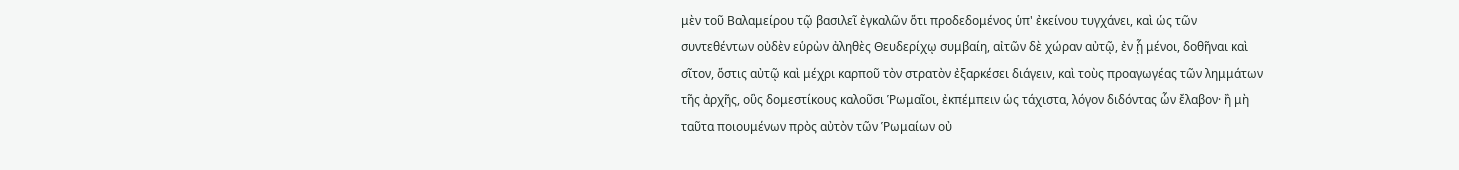μὲν τοῦ Βαλαμείρου τῷ βασιλεῖ ἐγκαλῶν ὅτι προδεδομένος ὑπ' ἐκείνου τυγχάνει, καὶ ὡς τῶν συντεθέντων οὐδὲν εὑρὼν ἀληθὲς Θευδερίχῳ συμβαίη, αἰτῶν δὲ χώραν αὐτῷ, ἐν ᾗ μένοι, δοθῆναι καὶ σῖτον, ὅστις αὐτῷ καὶ μέχρι καρποῦ τὸν στρατὸν ἐξαρκέσει διάγειν, καὶ τοὺς προαγωγέας τῶν λημμάτων τῆς ἀρχῆς, οὓς δομεστίκους καλοῦσι Ῥωμαῖοι, ἐκπέμπειν ὡς τάχιστα, λόγον διδόντας ὧν ἔλαβον· ἢ μὴ ταῦτα ποιουμένων πρὸς αὐτὸν τῶν Ῥωμαίων οὐ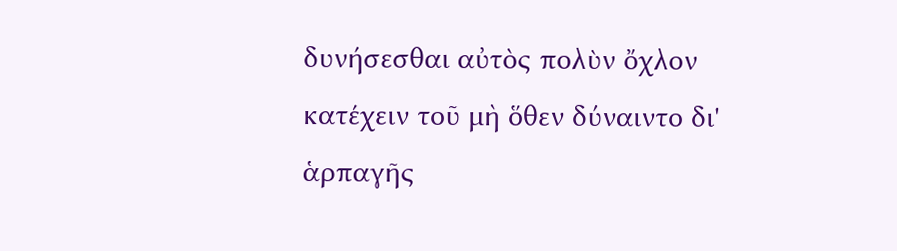δυνήσεσθαι αὐτὸς πολὺν ὄχλον κατέχειν τοῦ μὴ ὅθεν δύναιντο δι' ἁρπαγῆς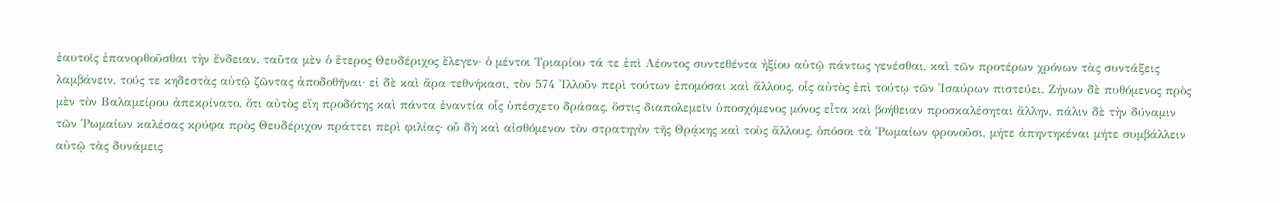ἑαυτοῖς ἐπανορθοῦσθαι τὴν ἔνδειαν. ταῦτα μὲν ὁ ἕτερος Θευδέριχος ἔλεγεν· ὁ μέντοι Τριαρίου τά τε ἐπὶ Λέοντος συντεθέντα ἠξίου αὐτῷ πάντως γενέσθαι, καὶ τῶν προτέρων χρόνων τὰς συντάξεις λαμβάνειν, τούς τε κηδεστὰς αὐτῷ ζῶντας ἀποδοθῆναι· εἰ δὲ καὶ ἄρα τεθνήκασι, τὸν 574 Ἰλλοῦν περὶ τούτων ἐπομόσαι καὶ ἄλλους, οἷς αὐτὸς ἐπὶ τούτῳ τῶν Ἰσαύρων πιστεύει. Ζήνων δὲ πυθόμενος πρὸς μὲν τὸν Βαλαμείρου ἀπεκρίνατο, ὅτι αὐτὸς εἴη προδότης καὶ πάντα ἐναντία οἷς ὑπέσχετο δράσας, ὅστις διαπολεμεῖν ὑποσχόμενος μόνος εἶτα καὶ βοήθειαν προσκαλέσηται ἄλλην, πάλιν δὲ τὴν δύναμιν τῶν Ῥωμαίων καλέσας κρύφα πρὸς Θευδέριχον πράττει περὶ φιλίας· οὗ δὴ καὶ αἰσθόμενον τὸν στρατηγὸν τῆς Θρᾴκης καὶ τοὺς ἄλλους, ὁπόσοι τὰ Ῥωμαίων φρονοῦσι, μήτε ἀπηντηκέναι μήτε συμβάλλειν αὐτῷ τὰς δυνάμεις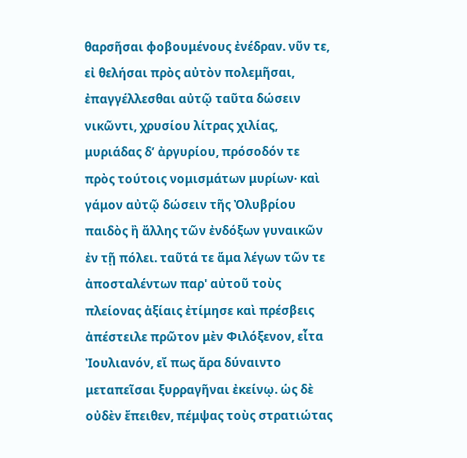θαρσῆσαι φοβουμένους ἐνέδραν. νῦν τε, εἰ θελήσαι πρὸς αὐτὸν πολεμῆσαι, ἐπαγγέλλεσθαι αὐτῷ ταῦτα δώσειν νικῶντι, χρυσίου λίτρας χιλίας, μυριάδας δʹ ἀργυρίου, πρόσοδόν τε πρὸς τούτοις νομισμάτων μυρίων· καὶ γάμον αὐτῷ δώσειν τῆς Ὀλυβρίου παιδὸς ἢ ἄλλης τῶν ἐνδόξων γυναικῶν ἐν τῇ πόλει. ταῦτά τε ἅμα λέγων τῶν τε ἀποσταλέντων παρ' αὐτοῦ τοὺς πλείονας ἀξίαις ἐτίμησε καὶ πρέσβεις ἀπέστειλε πρῶτον μὲν Φιλόξενον, εἶτα Ἰουλιανόν, εἴ πως ἄρα δύναιντο μεταπεῖσαι ξυρραγῆναι ἐκείνῳ. ὡς δὲ οὐδὲν ἔπειθεν, πέμψας τοὺς στρατιώτας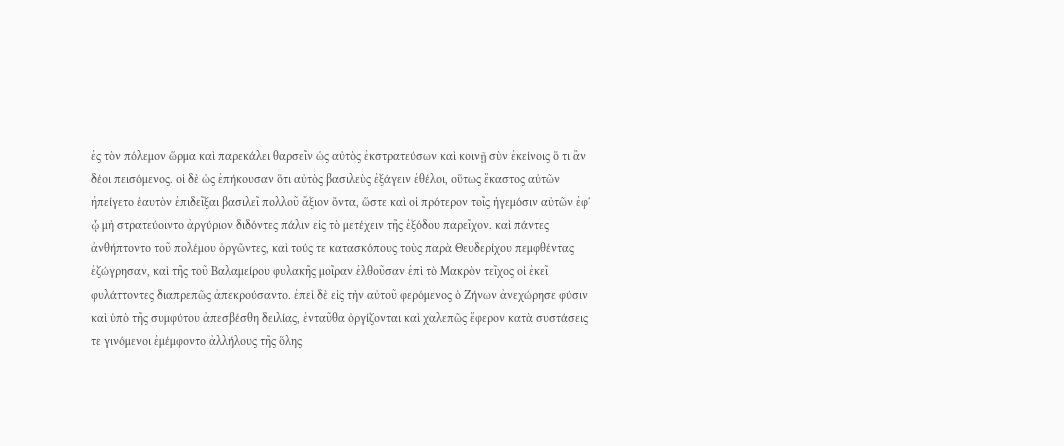ἐς τὸν πόλεμον ὥρμα καὶ παρεκάλει θαρσεῖν ὡς αὐτὸς ἐκστρατεύσων καὶ κοινῇ σὺν ἐκείνοις ὅ τι ἂν δέοι πεισόμενος. οἱ δὲ ὡς ἐπήκουσαν ὅτι αὐτὸς βασιλεὺς ἐξάγειν ἐθέλοι, οὕτως ἕκαστος αὐτῶν ἠπείγετο ἑαυτὸν ἐπιδεῖξαι βασιλεῖ πολλοῦ ἄξιον ὄντα, ὥστε καὶ οἱ πρότερον τοῖς ἡγεμόσιν αὐτῶν ἐφ' ᾧ μὴ στρατεύοιντο ἀργύριον διδόντες πάλιν εἰς τὸ μετέχειν τῆς ἐξόδου παρεῖχον. καὶ πάντες ἀνθήπτοντο τοῦ πολέμου ὀργῶντες, καὶ τούς τε κατασκόπους τοὺς παρὰ Θευδερίχου πεμφθέντας ἐζώγρησαν, καὶ τῆς τοῦ Βαλαμείρου φυλακῆς μοῖραν ἐλθοῦσαν ἐπὶ τὸ Μακρὸν τεῖχος οἱ ἐκεῖ φυλάττοντες διαπρεπῶς ἀπεκρούσαντο. ἐπεὶ δὲ εἰς τὴν αὐτοῦ φερόμενος ὁ Ζήνων ἀνεχώρησε φύσιν καὶ ὑπὸ τῆς συμφύτου ἀπεσβέσθη δειλίας, ἐνταῦθα ὀργίζονται καὶ χαλεπῶς ἔφερον κατὰ συστάσεις τε γινόμενοι ἐμέμφοντο ἀλλήλους τῆς ὅλης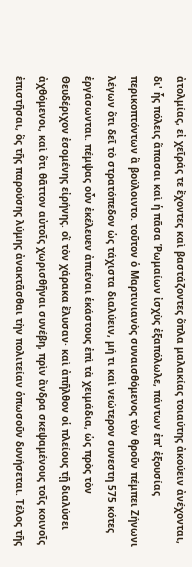ἀτολμίας, εἰ χεῖράς τε ἔχοντες καὶ βαστάζοντες ὅπλα μαλακίας τοιαύτης ἀκούειν ἀνέχονται, δι' ἧς πόλεις ἅπασαι καὶ ἡ πᾶσα Ῥωμαίων ἰσχὺς ἐξαπόλωλε, πάντων ἐπ' ἐξουσίας περικοπτόντων ἃ βούλοιντο. τοῦτον ὁ Μαρτινιανὸς συναισθόμενος τὸν θροῦν πέμπει Ζήνωνι λέγων ὅτι δεῖ τὸ στρατόπεδον ὡς τάχιστα διαλύειν, μή τι καὶ νεώτερον συνεστη 575 κότες ἐργάσωνται. πέμψας οὖν ἐκέλευεν ἀπιέναι ἑκάστους ἐπὶ τὰ χειμάδια, ὡς πρὸς τὸν Θευδέριχον ἐσομένης εἰρήνης. οἳ τὸν χάρακα ἔλυσαν· καὶ ἀπῆλθον οἱ πλείους τῇ διαλύσει ἀχθόμενοι, καὶ ὅτι θᾶττον αὐτοῖς χωρισθῆναι συνέβη, πρὶν ἄνδρα σκεψαμένους τοῖς κοινοῖς ἐπιστῆσαι, ὃς τῆς παρούσης λύμης ἀνακτᾶσθαι τὴν πολιτείαν ὁπωσοῦν δυνήσεται. Τέλος τῆς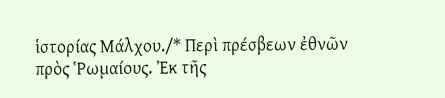ἱστορίας Μάλχου./* Περὶ πρέσβεων ἐθνῶν πρὸς Ῥωμαίους. Ἐκ τῆς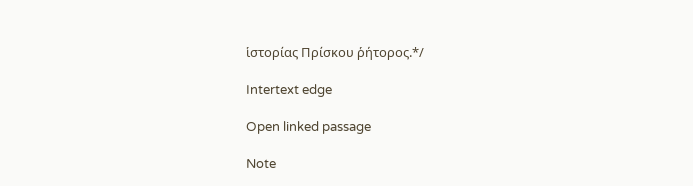ἱστορίας Πρίσκου ῥήτορος.*/

Intertext edge

Open linked passage

Note